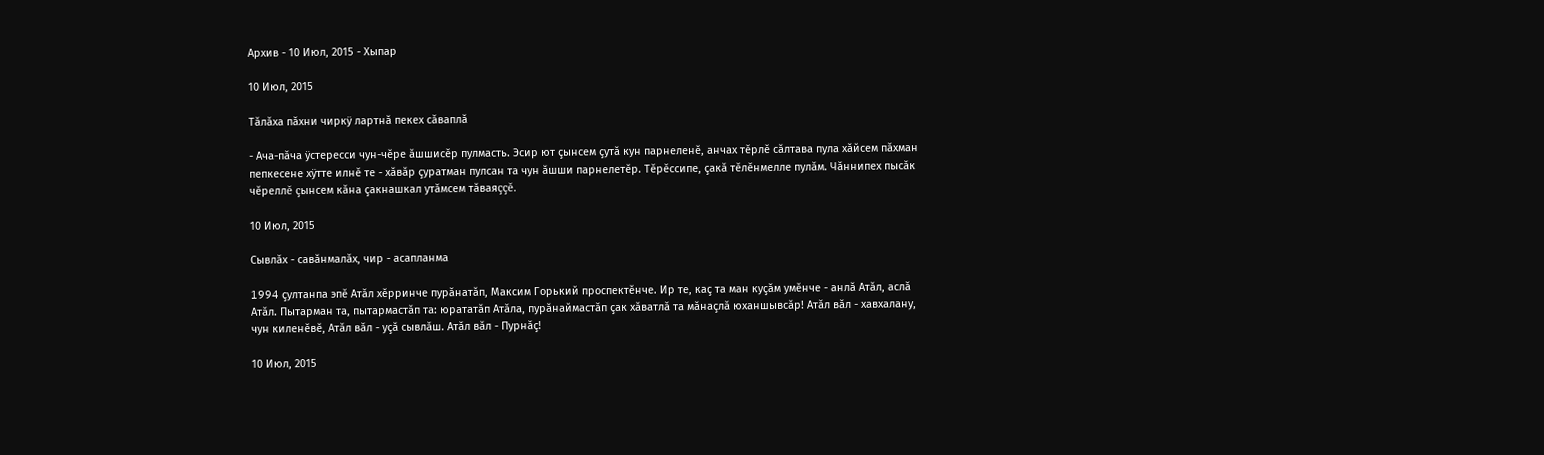Архив - 10 Июл, 2015 - Хыпар

10 Июл, 2015

Тăлăха пăхни чиркÿ лартнă пекех сăваплă

- Ача-пăча ÿстересси чун-чĕре ăшшисĕр пулмасть. Эсир ют çынсем çутă кун парнеленĕ, анчах тĕрлĕ сăлтава пула хăйсем пăхман пепкесене хÿтте илнĕ те - хăвăр çуратман пулсан та чун ăшши парнелетĕр. Тĕрĕссипе, çакă тĕлĕнмелле пулăм. Чăннипех пысăк чĕреллĕ çынсем кăна çакнашкал утăмсем тăваяççĕ.

10 Июл, 2015

Сывлăх - савăнмалăх, чир - асапланма

1994 çултанпа эпĕ Атăл хĕрринче пурăнатăп, Максим Горький проспектĕнче. Ир те, каç та ман куçăм умĕнче - анлă Атăл, аслă Атăл. Пытарман та, пытармастăп та: юрататăп Атăла, пурăнаймастăп çак хăватлă та мăнаçлă юханшывсăр! Атăл вăл - хавхалану, чун киленĕвĕ, Атăл вăл - уçă сывлăш. Атăл вăл - Пурнăç!

10 Июл, 2015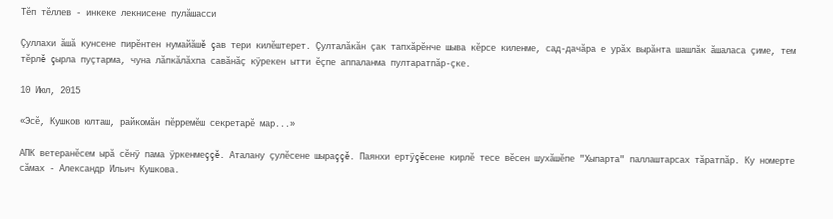Тĕп тĕллев - инкеке лекнисене пулăшасси

Çуллахи ăшă кунсене пирĕнтен нумайăшĕ çав тери килĕштерет. Çулталăкăн çак тапхăрĕнче шыва кĕрсе киленме, сад-дачăра е урăх вырăнта шашлăк ăшаласа çиме, тем тĕрлĕ çырла пуçтарма, чуна лăпкăлăхпа савăнăç кÿрекен ытти ĕçпе аппаланма пултаратпăр-çке.

10 Июл, 2015

«Эсĕ, Кушков юлташ, райкомăн пĕрремĕш секретарĕ мар...»

АПК ветеранĕсем ырă сĕнÿ пама ÿркенмеççĕ. Аталану çулĕсене шыраççĕ. Паянхи ертÿçĕсене кирлĕ тесе вĕсен шухăшĕпе "Хыпарта" паллаштарсах тăратпăр. Ку номерте сăмах - Александр Ильич Кушкова.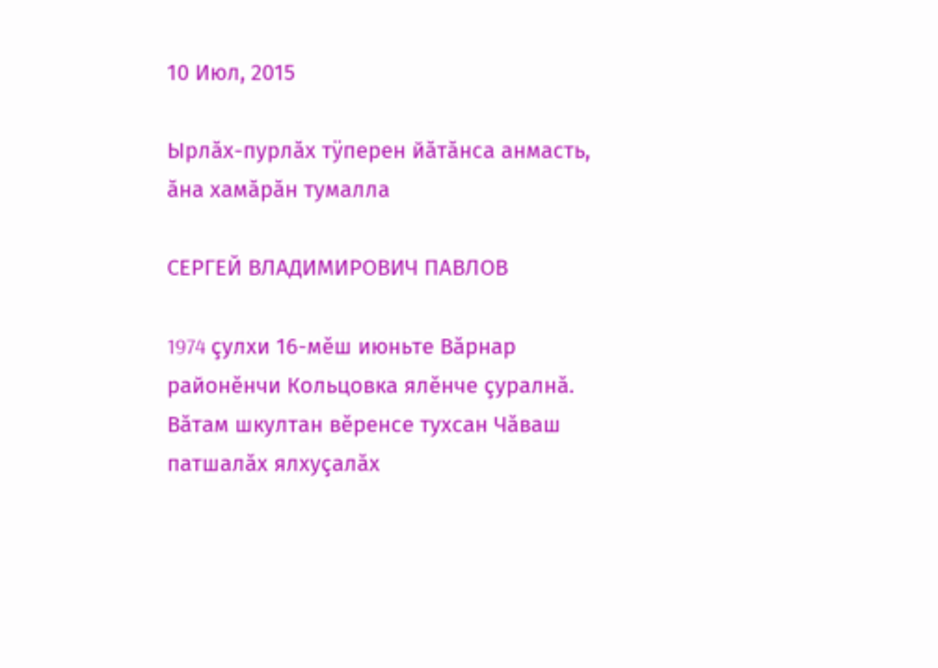10 Июл, 2015

Ырлăх-пурлăх тÿперен йăтăнса анмасть, ăна хамăрăн тумалла

СЕРГЕЙ ВЛАДИМИРОВИЧ ПАВЛОВ

1974 çулхи 16-мĕш июньте Вăрнар районĕнчи Кольцовка ялĕнче çуралнă. Вăтам шкултан вĕренсе тухсан Чăваш патшалăх ялхуçалăх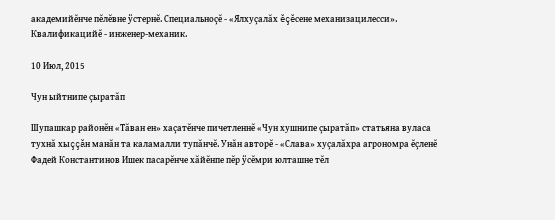академийĕнче пĕлĕвне ÿстернĕ. Специальноçĕ - «Ялхуçалăх ĕçĕсене механизацилесси». Квалификацийĕ - инженер-механик.

10 Июл, 2015

Чун ыйтнипе çыратăп

Шупашкар районĕн «Тăван ен» хаçатĕнче пичетленнĕ «Чун хушнипе çыратăп» статьяна вуласа тухнă хыççăн манăн та каламалли тупăнчĕ. Унăн авторĕ - «Слава» хуçалăхра агрономра ĕçленĕ Фадей Константинов Ишек пасарĕнче хăйĕнпе пĕр ÿсĕмри юлташне тĕл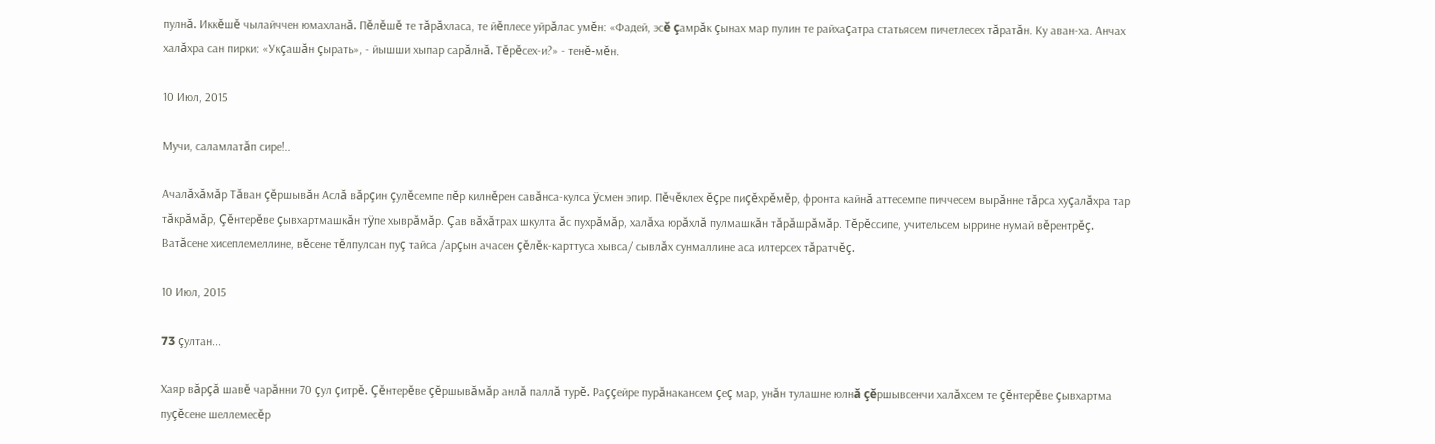пулнă. Иккĕшĕ чылайччен юмахланă. Пĕлĕшĕ те тăрăхласа, те йĕплесе уйрăлас умĕн: «Фадей, эсĕ çамрăк çынах мар пулин те райхаçатра статьясем пичетлесех тăратăн. Ку аван-ха. Анчах халăхра сан пирки: «Укçашăн çырать», - йышши хыпар сарăлнă. Тĕрĕсех-и?» - тенĕ-мĕн.

10 Июл, 2015

Мучи, саламлатăп сире!..

Ачалăхăмăр Тăван çĕршывăн Аслă вăрçин çулĕсемпе пĕр килнĕрен савăнса-кулса ÿсмен эпир. Пĕчĕклех ĕçре пиçĕхрĕмĕр, фронта кайнă аттесемпе пиччесем вырăнне тăрса хуçалăхра тар тăкрăмăр, Çĕнтерĕве çывхартмашкăн тÿпе хыврăмăр. Çав вăхăтрах шкулта ăс пухрăмăр, халăха юрăхлă пулмашкăн тăрăшрăмăр. Тĕрĕссипе, учительсем ыррине нумай вĕрентрĕç. Ватăсене хисеплемеллине, вĕсене тĕлпулсан пуç тайса /арçын ачасен çĕлĕк-карттуса хывса/ сывлăх сунмаллине аса илтерсех тăратчĕç.

10 Июл, 2015

73 çултан...

Хаяр вăрçă шавĕ чарăнни 70 çул çитрĕ. Çĕнтерĕве çĕршывăмăр анлă паллă турĕ. Раççейре пурăнакансем çеç мар, унăн тулашне юлнă çĕршывсенчи халăхсем те çĕнтерĕве çывхартма пуçĕсене шеллемесĕр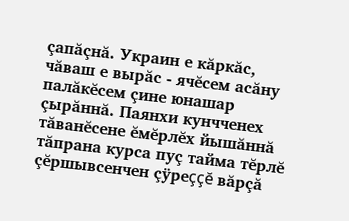çапăçнă. Украин е кăркăс, чăваш е вырăс - ячĕсем асăну палăкĕсем çине юнашар çырăннă. Паянхи кунчченех тăванĕсене ĕмĕрлĕх йышăннă тăпрана курса пуç тайма тĕрлĕ çĕршывсенчен çÿреççĕ вăрçă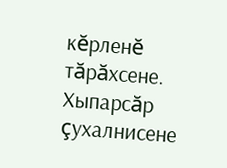кĕрленĕ тăрăхсене. Хыпарсăр çухалнисене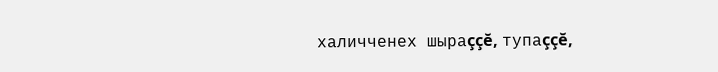халичченех шыраççĕ, тупаççĕ,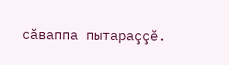сăваппа пытараççĕ.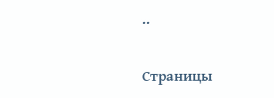..

Страницы